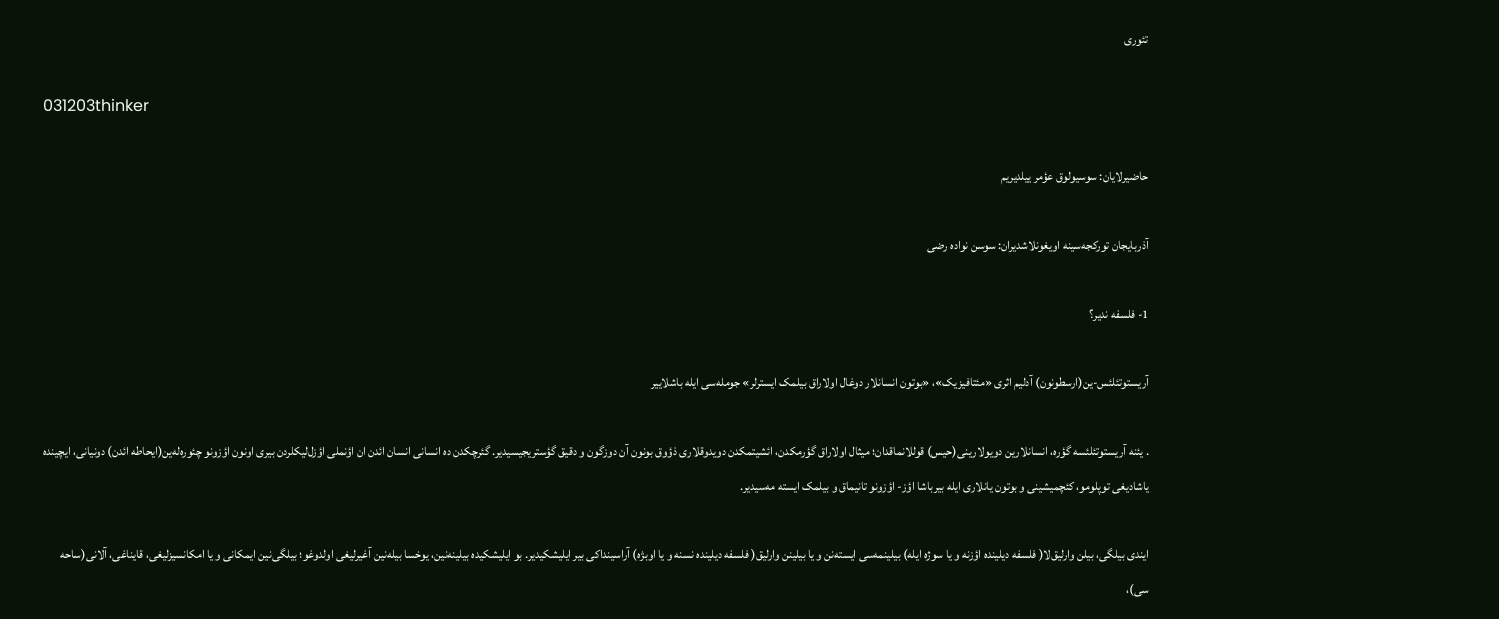تئوری

031203thinker

حاضیرلایان: سوسیولوق عؤمر ییلدیریم

آذربایجان تورکجه‌سینه اویغونلاشدیران: سوسن نواده‌ رضی

1- فلسفه ندیر؟

آریستوتئلئس-ین(ارسطونون) آدلیم اثری «مئتافیزیک»، «بوتون انسانلار دوغال اولاراق بیلمک ایسترلر» جومله‌سی ایله باشلاییر

. یئنه آریستوتئلئسه گؤره، انسانلارین دویولارینی(حیس) قوللانماقدان؛ میثال اولاراق گؤرمکدن، ائشیتمکدن دویدوقلاری ذؤوق بونون آن دوزگون و دقیق گؤستریجیسیدیر. گئرچکدن ده انسانی انسان ائدن ان اؤنملی اؤزل‌لیکلردن بیری اونون اؤزونو چئوره‌له‌ین(ایحاطه ائدن) دونیانی، ایچینده یاشادیغی توپلومو، کئچمیشینی و بوتون یانلاری ایله بیرباشا اؤز- اؤزونو تانیماق و بیلمک ایسته مه‌سیدیر.

ایندی بیلگی، بیلن وارلیق‌لا( فلسفه دیلینده اؤزنه و یا سوژه ایله) بیلینمه‌سی ایسته‌نن و یا بیلینن وارلیق( فلسفه دیلینده نسنه و یا اوبژه) آراسینداکی بیر ایلیشکیدیر. بو ایلیشکیده بیلینه‌نین، یوخسا بیله‌نین آغیرلیغی اولدوغو؛ بیلگی‌نین ایمکانی و یا امکانسیزلیغی، قایناغی، آلانی(ساحه سی)،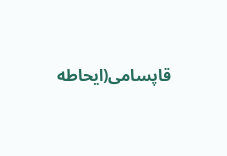قاپسامی(ایحاطه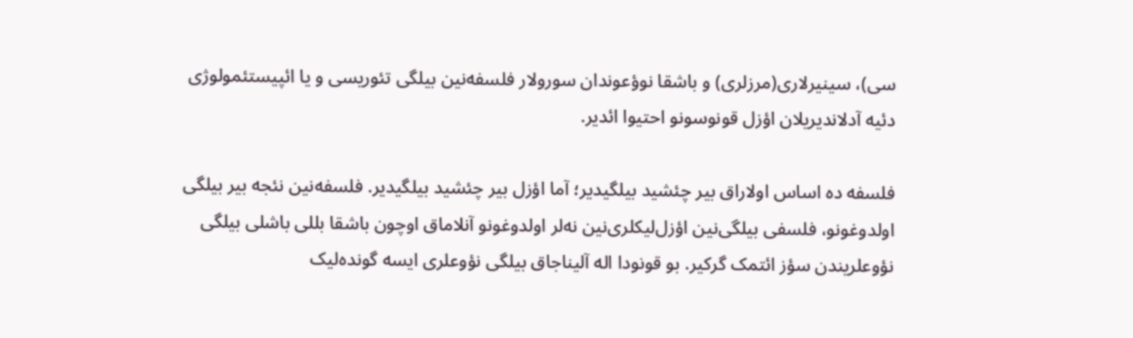سی)، سینیرلاری(مرزلری) و باشقا نوؤعوندان سورولار فلسفه‌نین بیلگی تئوریسی و یا ائپیستئمولوژی دئیه آدلاندیریلان اؤزل قونوسونو احتیوا ائدیر.

فلسفه ده اساس اولاراق بیر چئشید بیلگیدیر؛ آما اؤزل بیر چئشید بیلگیدیر. فلسفه‌نین نئجه بیر بیلگی اولدوغونو، فلسفی بیلگی‌نین اؤزل‌لیکلری‌نین نه‌لر اولدوغونو آنلاماق اوچون باشقا بللی باشلی بیلگی نؤوعلریندن سؤز ائتمک گرکیر. بو قونودا اله آلیناجاق بیلگی نؤوعلری ایسه گونده‌لیک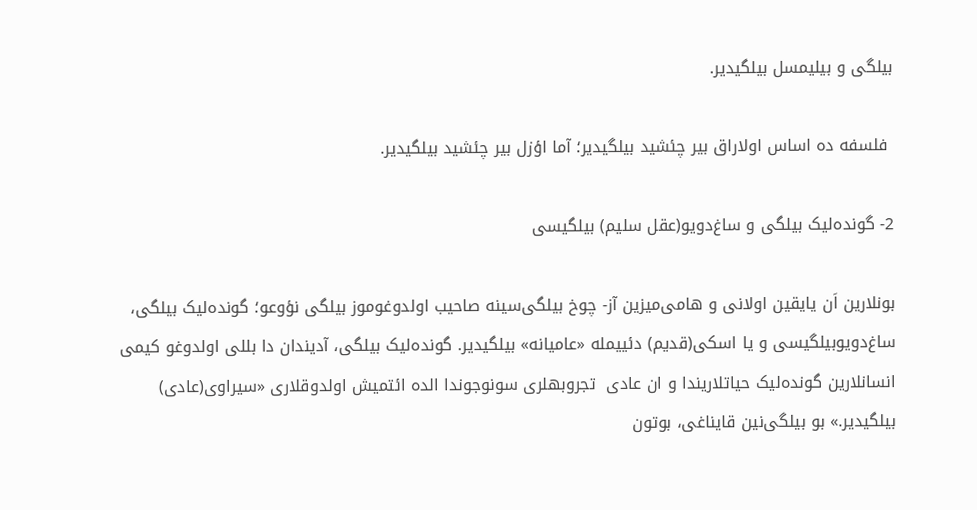بیلگی و بیلیمسل بیلگیدیر.

 فلسفه ده اساس اولاراق بیر چئشید بیلگیدیر؛ آما اؤزل بیر چئشید بیلگیدیر.

2- گونده‌لیک بیلگی و ساغ‌دویو(عقل سلیم) بیلگیسی

بونلارین اَن یایقین اولانی و هامی‌میزین آز- چوخ بیلگی‌سینه صاحیب اولدوغوموز بیلگی نؤوعو؛ گونده‌لیک بیلگی، ساغ‌دویوبیلگیسی و یا اسکی(قدیم) دئییمله «عامیانه» بیلگیدیر. گونده‌لیک بیلگی، آدیندان دا بللی اولدوغو کیمی انسانلارین گونده‌لیک حیاتلاریندا و ان عادی  تجروبهلری سونوجوندا الده ائتمیش اولدوقلاری «سیراوی(عادی) بیلگیدیر.» بو بیلگی‌نین قایناغی، بوتون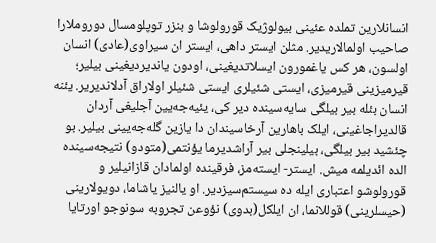انسانلارین تملده عئینی بیولوژیک قورولوشا و بنزر توپلومسال دوروملارا صاحیب اولمالاریدیر. مثلن ایستر داهی، ایستر ان سیراوی(عادی) انسان اولسون، هر کس یاغمورون ایسلاتدیغینی، اودون یاندیردیغینی بیلیر؛ قیرمیزینی قیرمیزی، ایستی شئیلری ایستی شئیلر اولاراق آدلاندیریر. یئنه انسان بئله بیر بیلگی سایه‌سینده دیر کی، یئیه‌جه‌یین آجلیغی آردان قالدیراجاغینی، ایلک باهارین آرخاسیندان دا یازین گله‌جه‌یینی بیلیر. بو چئشید بیر بیلگی، بیلینجلی بیر آراشدیرما یؤنتمی(متودو) نتیجه‌سینده الده ائدیلمه میش. ایستر- ایسته‌مز، فرقینده اولمادان قازانیلیر و قورولوشو اعتباری ایله ده سیستم‌سیزدیر. او یالنیز یاشاما، دویولارینی (حیسلرینی) قوللانما، ان ایلکل(بدوی) نؤوعن تجروبه سونوجو اورتایا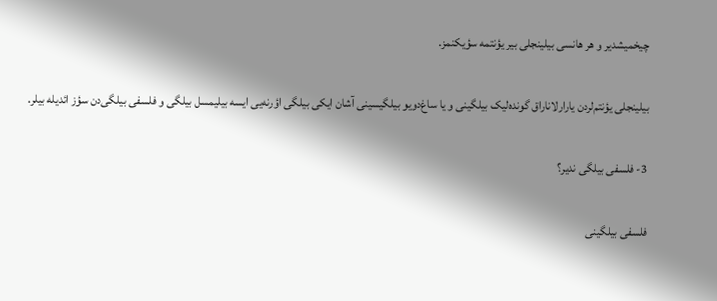چیخمیشدیر و هر هانسی بیلینجلی بیر یؤنتمه سؤیکنمز.

بیلینجلی یؤنتم‌لردن یارارلاناراق گونده‌لیک بیلگینی و یا ساغ‌دویو بیلگیسینی آشان ایکی بیلگی اؤرنه‌یی ایسه بیلیمسل بیلگی و فلسفی بیلگی‌دن سؤز ائدیله بیلر.

3- فلسفی بیلگی ندیر؟

فلسفی بیلگینی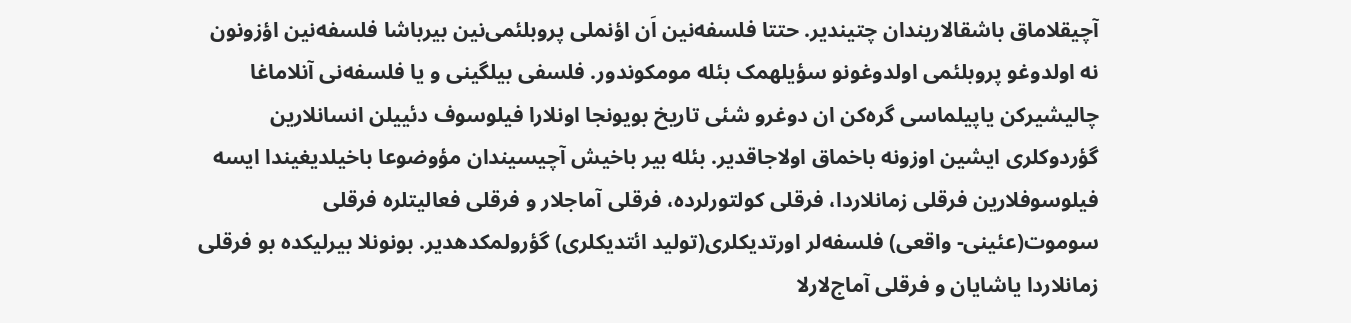آچیقلاماق باشقالاریندان چتیندیر. حتتا فلسفه‌نین اَن اؤنملی پروبلئمی‌نین بیرباشا فلسفه‌نین اؤزونون نه اولدوغو پروبلئمی اولدوغونو سؤیلهمک بئله مومکوندور. فلسفی بیلگینی و یا فلسفه‌نی آنلاماغا چالیشیرکن یاپیلماسی گره‌کن ان دوغرو شئی تاریخ بویونجا اونلارا فیلوسوف دئییلن انسانلارین گؤردوکلری ایشین اوزونه باخماق اولاجاقدیر. بئله بیر باخیش آچیسیندان مؤوضوعا باخیلدیغیندا ایسه فیلوسوفلارین فرقلی زمانلاردا، فرقلی کولتورلرده، فرقلی آماجلار و فرقلی فعالیتلره فرقلی سوموت(عئینی- واقعی) فلسفه‌لر اورتدیکلری(تولید ائتدیکلری) گؤرولمکدهدیر. بونونلا بیرلیکده بو فرقلی زمانلاردا یاشایان و فرقلی آماج‌لارلا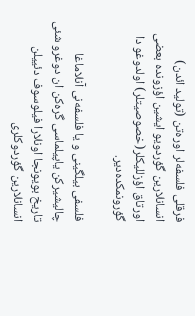فرقلی فلسفه‌لر اوره‌تن (تولید ائدن) انسانلارین گؤردویو ایشین اؤزونده بعضی اورتاق اؤزللیکلر(خصوصیتلر) اولدوغو دا گؤرونمکده‌دیر.

فلسفی بیلگینی و یا فلسفه‌نی آنلاماغا چالیشیرکن یاپیلماسی گره‌کن ان دوغرو شئی تاریخ بویونجا اونلارا فیلوسوف دئییلن انسانلارین گؤردوکلری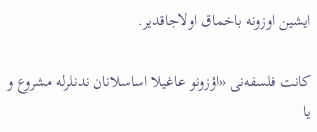ایشین اوزونه باخماق اولاجاقدیر.

کانت فلسفه‌نی «اؤزونو عاغیلا اساسلانان ندنلرله مشروع و یا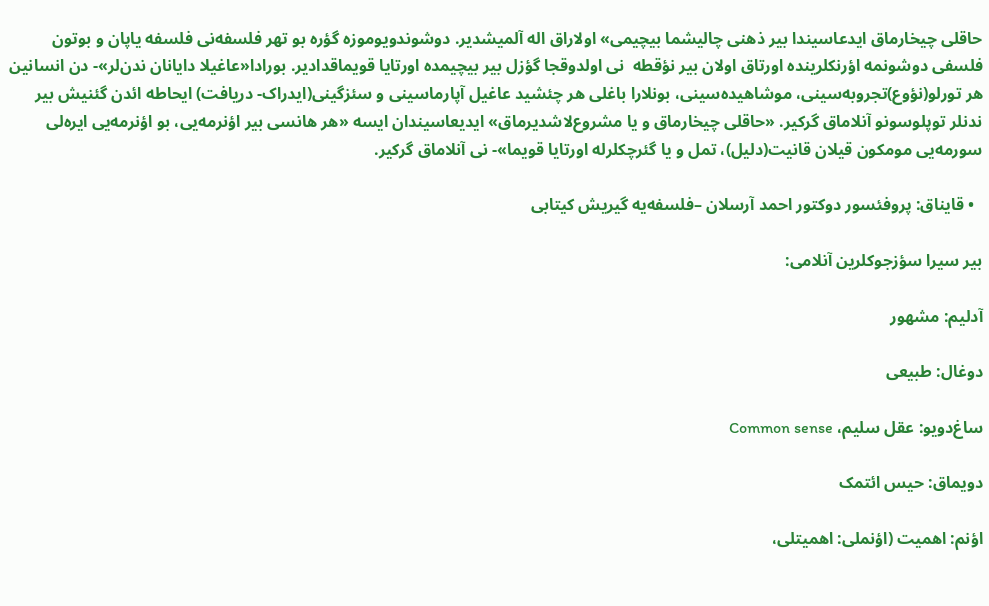حاقلی چیخارماق ایدعاسیندا بیر ذهنی چالیشما بیچیمی» اولاراق اله آلمیشدیر. دوشوندویوموزه گؤره بو تهر فلسفه‌نی فلسفه یاپان و بوتون فلسفی دوشونمه اؤرنکلرینده اورتاق اولان بیر نؤقطه  نی اولدوقجا گؤزل بیر بیچیمده اورتایا قویماقدادیر. بورادا«عاغیلا دایانان ندن‌لر»- دن انسانین هر تورلو(نؤوع)تجروبه‌سینی، موشاهیده‌سینی، بونلارا باغلی هر چئشید عاغیل آپارماسینی و سئزگینی(ایدراک- دریافت) ایحاطه ائدن گئنیش بیر ندنلر توپلوسونو آنلاماق گر‌کیر. «حاقلی چیخارماق و یا مشروع‌لاشدیرماق» ایدیعاسیندان ایسه «هر هانسی بیر اؤنرمه‌یی، بو اؤنرمه‌یی ایره‌لی سورمه‌یی مومکون قیلان قانیت(دلیل)، تمل و یا گئرچکلرله اورتایا قویما»- نی آنلاماق گرکیر.

  • قایناق: پروفئسور دوکتور احمد آرسلان –فلسفه‌یه گیریش کیتابی

بیر سیرا سؤزجوکلرین آنلامی:

آدلیم: مشهور

دوغال: طبیعی

ساغ‌دویو: عقل سلیم، Common sense

دویماق: حیس ائتمک

اؤنم: اهمیت (اؤنملی: اهمیتلی،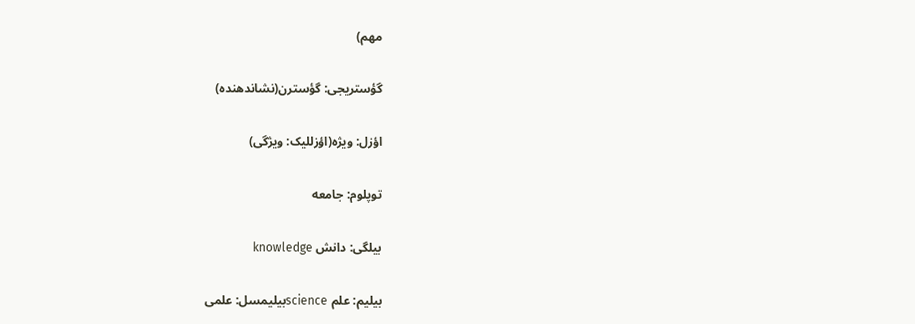مهم)

گؤستریجی: گؤسترن(نشاندهنده)

اؤزل: ویژه(اؤزللیک: ویژگی)

توپلوم: جامعه

بیلگی: دانش knowledge

بیلیم: علم scienceبیلیمسل: علمی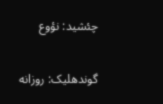چئشید: نؤوع

گوندهلیک: روزانه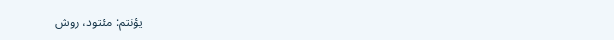یؤنتم: مئتود، روش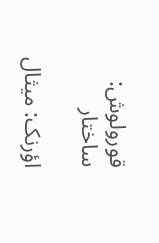قورولوش: ساختار

اؤرنک: میثال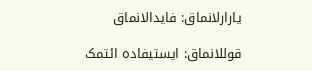یارارلانماق: فایدالانماق

قوللانماق: ایستیفاده ائتمک